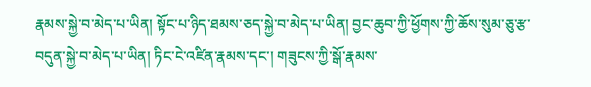རྣམས་སྐྱེ་བ་མེད་པ་ཡིན། སྟོང་པ་ཉིད་ཐམས་ཅད་སྐྱེ་བ་མེད་པ་ཡིན། བྱང་ཆུབ་ཀྱི་ཕྱོགས་ཀྱི་ཆོས་སུམ་ཅུ་རྩ་བདུན་སྐྱེ་བ་མེད་པ་ཡིན། ཏིང་ངེ་འཛིན་རྣམས་དང་། གཟུངས་ཀྱི་སྒོ་རྣམས་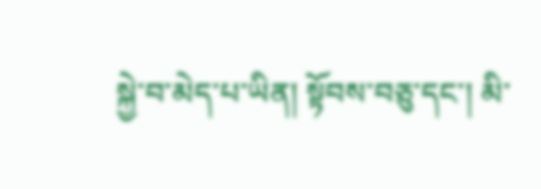སྐྱེ་བ་མེད་པ་ཡིན། སྟོབས་བཅུ་དང་། མི་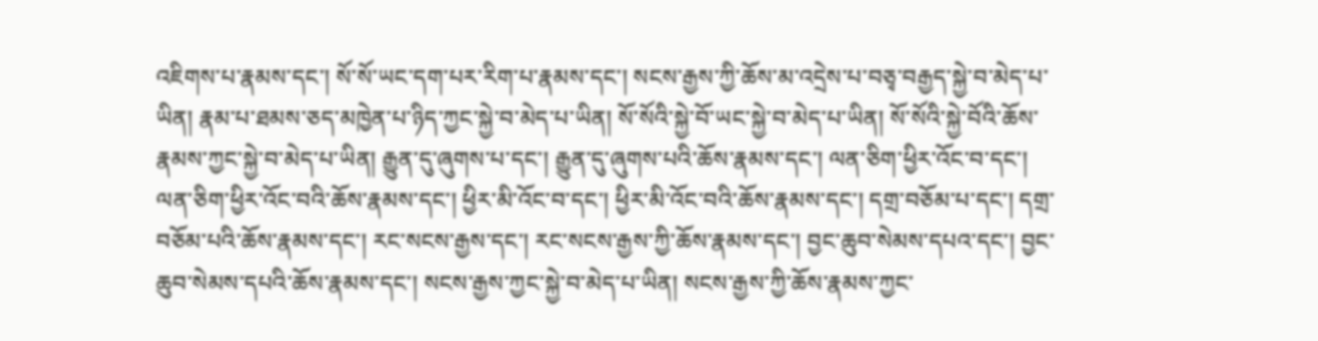འཇིགས་པ་རྣམས་དང་། སོ་སོ་ཡང་དག་པར་རིག་པ་རྣམས་དང་། སངས་རྒྱས་ཀྱི་ཆོས་མ་འདྲེས་པ་བཅྭ་བརྒྱད་སྐྱེ་བ་མེད་པ་ཡིན། རྣམ་པ་ཐམས་ཅད་མཁྱེན་པ་ཉིད་ཀྱང་སྐྱེ་བ་མེད་པ་ཡིན། སོ་སོའི་སྐྱེ་བོ་ཡང་སྐྱེ་བ་མེད་པ་ཡིན། སོ་སོའི་སྐྱེ་བོའི་ཆོས་རྣམས་ཀྱང་སྐྱེ་བ་མེད་པ་ཡིན། རྒྱུན་དུ་ཞུགས་པ་དང་། རྒྱུན་དུ་ཞུགས་པའི་ཆོས་རྣམས་དང་། ལན་ཅིག་ཕྱིར་འོང་བ་དང་། ལན་ཅིག་ཕྱིར་འོང་བའི་ཆོས་རྣམས་དང་། ཕྱིར་མི་འོང་བ་དང་། ཕྱིར་མི་འོང་བའི་ཆོས་རྣམས་དང་། དགྲ་བཅོམ་པ་དང་། དགྲ་བཅོམ་པའི་ཆོས་རྣམས་དང་། རང་སངས་རྒྱས་དང་། རང་སངས་རྒྱས་ཀྱི་ཆོས་རྣམས་དང་། བྱང་ཆུབ་སེམས་དཔའ་དང་། བྱང་ཆུབ་སེམས་དཔའི་ཆོས་རྣམས་དང་། སངས་རྒྱས་ཀྱང་སྐྱེ་བ་མེད་པ་ཡིན། སངས་རྒྱས་ཀྱི་ཆོས་རྣམས་ཀྱང་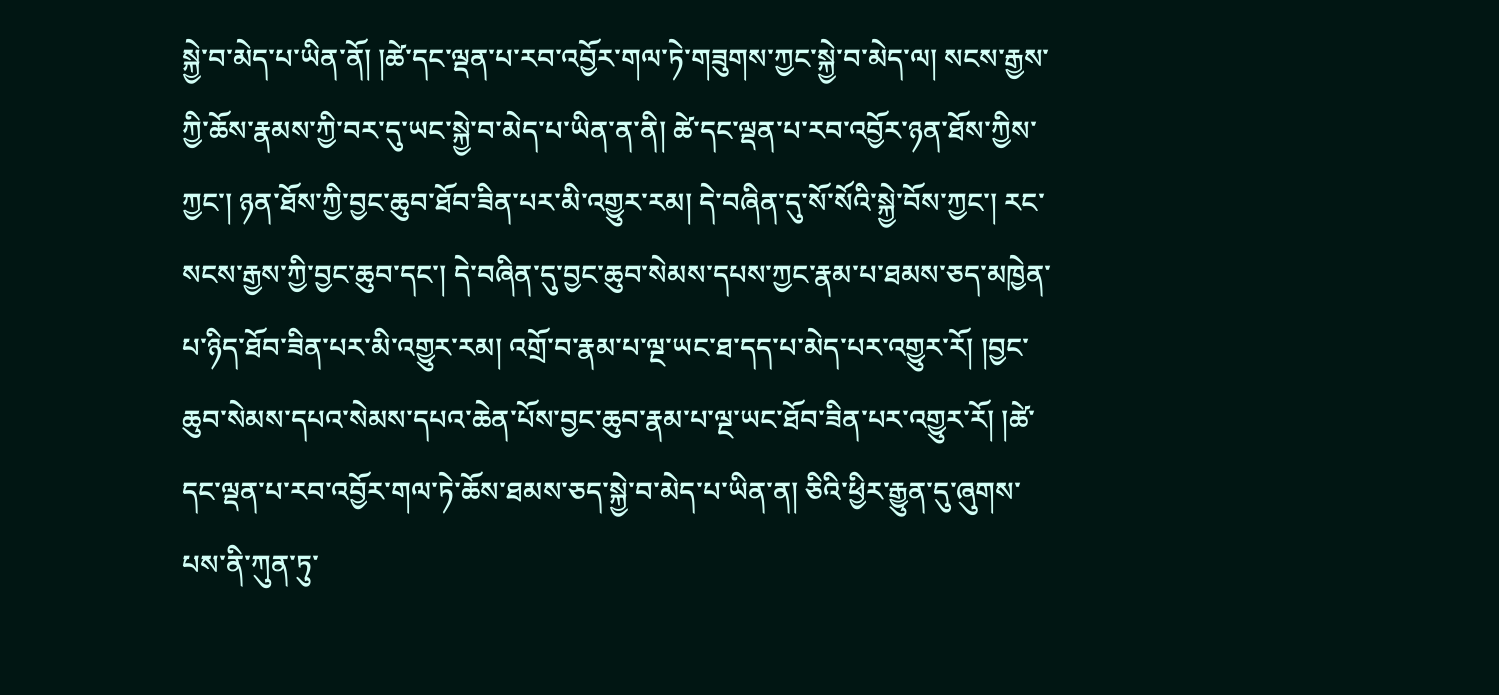སྐྱེ་བ་མེད་པ་ཡིན་ནོ། །ཚེ་དང་ལྡན་པ་རབ་འབྱོར་གལ་ཏེ་གཟུགས་ཀྱང་སྐྱེ་བ་མེད་ལ། སངས་རྒྱས་ཀྱི་ཆོས་རྣམས་ཀྱི་བར་དུ་ཡང་སྐྱེ་བ་མེད་པ་ཡིན་ན་ནི། ཚེ་དང་ལྡན་པ་རབ་འབྱོར་ཉན་ཐོས་ཀྱིས་ཀྱང་། ཉན་ཐོས་ཀྱི་བྱང་ཆུབ་ཐོབ་ཟིན་པར་མི་འགྱུར་རམ། དེ་བཞིན་དུ་སོ་སོའི་སྐྱེ་བོས་ཀྱང་། རང་སངས་རྒྱས་ཀྱི་བྱང་ཆུབ་དང་། དེ་བཞིན་དུ་བྱང་ཆུབ་སེམས་དཔས་ཀྱང་རྣམ་པ་ཐམས་ཅད་མཁྱེན་པ་ཉིད་ཐོབ་ཟིན་པར་མི་འགྱུར་རམ། འགྲོ་བ་རྣམ་པ་ལྔ་ཡང་ཐ་དད་པ་མེད་པར་འགྱུར་རོ། །བྱང་ཆུབ་སེམས་དཔའ་སེམས་དཔའ་ཆེན་པོས་བྱང་ཆུབ་རྣམ་པ་ལྔ་ཡང་ཐོབ་ཟིན་པར་འགྱུར་རོ། །ཚེ་དང་ལྡན་པ་རབ་འབྱོར་གལ་ཏེ་ཆོས་ཐམས་ཅད་སྐྱེ་བ་མེད་པ་ཡིན་ན། ཅིའི་ཕྱིར་རྒྱུན་དུ་ཞུགས་པས་ནི་ཀུན་ཏུ་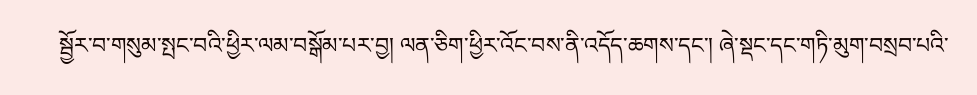སྦྱོར་བ་གསུམ་སྤང་བའི་ཕྱིར་ལམ་བསྒོམ་པར་བྱ། ལན་ཅིག་ཕྱིར་འོང་བས་ནི་འདོད་ཆགས་དང་། ཞེ་སྡང་དང་གཏི་མུག་བསྲབ་པའི་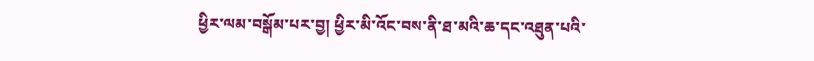ཕྱིར་ལམ་བསྒོམ་པར་བྱ། ཕྱིར་མི་འོང་བས་ནི་ཐ་མའི་ཆ་དང་འཐུན་པའི་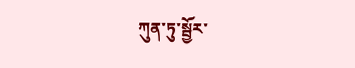ཀུན་ཏུ་སྦྱོར་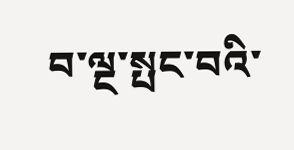བ་ལྔ་སྤང་བའི་